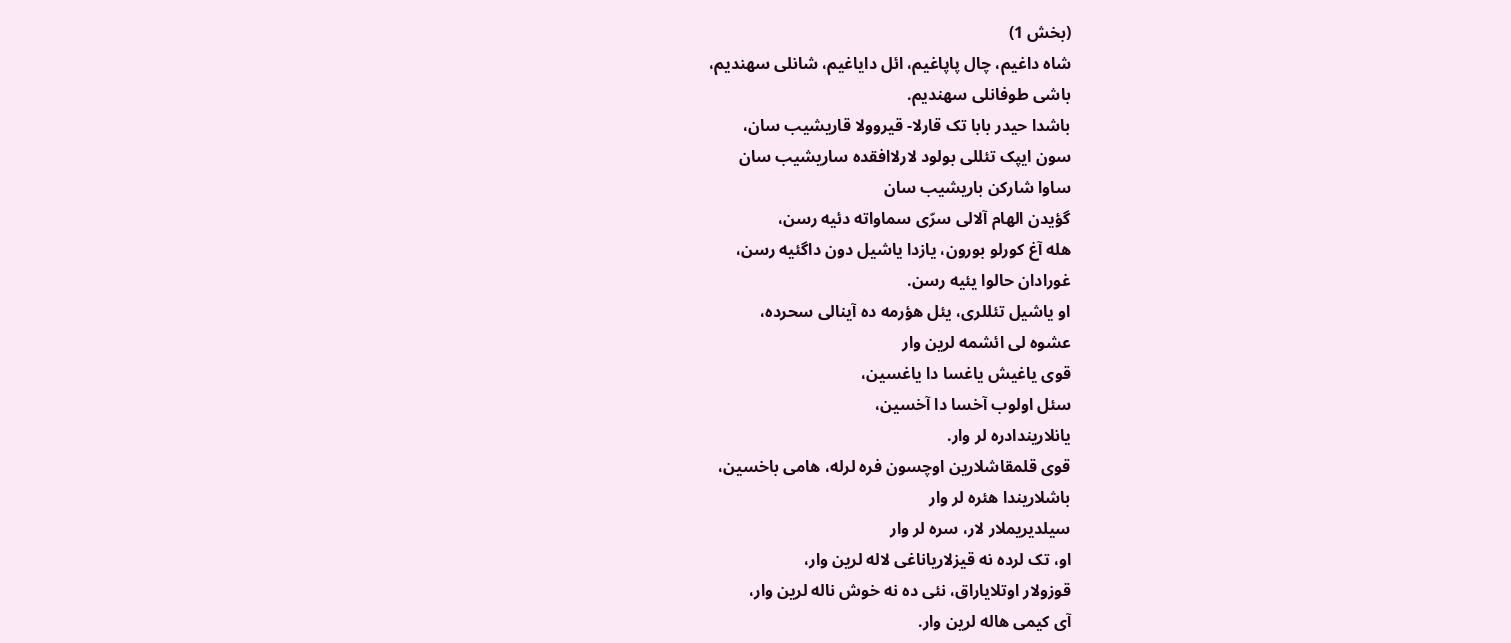(بخش 1)
شاه داغیم، چال پاپاغیم، ائل دایاغیم، شانلی سهندیم،
باشی طوفانلی سهندیم.
باشدا حیدر بابا تک قارلا- قیروولا قاریشیب سان،
سون ایپک تئللی بولود لارلاافقده ساریشیب سان
ساوا شارکن باریشیب سان
گؤیدن الهام آلالی سرّی سماواته دئیه رسن،
هله آغ کورلو بورون، یازدا یاشیل دون داگئیه رسن،
غورادان حالوا یئیه رسن.
او یاشیل تئللری، یئل هؤرمه ده آینالی سحرده،
عشوه لی ائشمه لرین وار
قوی یاغیش یاغسا دا یاغسین،
سئل اولوب آخسا دا آخسین،
یانلاریندادره لر وار.
قوی قلمقاشلارین اوچسون فره لرله، هامی باخسین،
باشلاریندا هئره لر وار
سیلدیریملار لار، سره لر وار
او، تک لرده نه قیزلاریاناغی لاله لرین وار،
قوزولار اوتلایاراق، نئی ده نه خوش ناله لرین وار،
آی کیمی هاله لرین وار.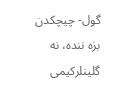گول- چیچکدن بزه ننده، نه گلینلرکیمی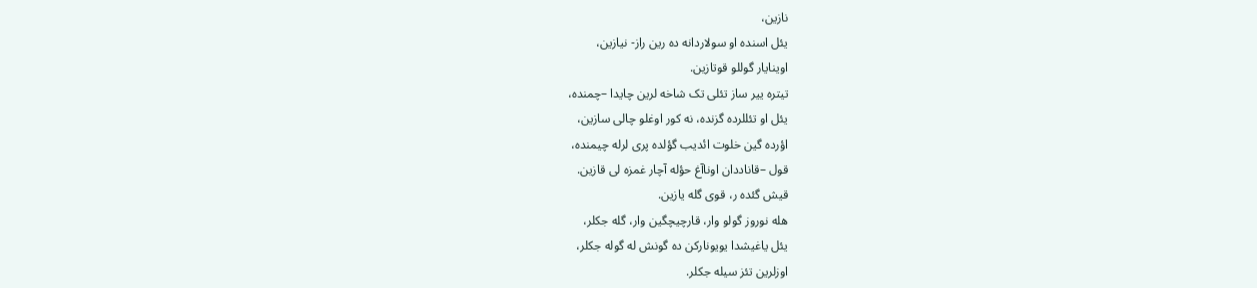نازین،
یئل اسنده او سولاردانه ده رین راز- نیازین،
اوینایار گوللو قوتازین.
تیتره ییر ساز تئلی تک شاخه لرین چایدا –چمنده،
یئل او تئللرده گزنده، نه کور اوغلو چالی سازین،
اؤرده گین خلوت ائدیب گؤلده پری لرله چیمنده،
قول –قاناددان اوناآغ حؤله آچار غمزه لی قازین.
قیش گئده ر، قوی گله یازین.
هله نوروز گولو وار، قارچیچگین وار، گله جکلر،
یئل یاغیشدا یویونارکن ده گونش له گوله جکلر،
اوزلرین تئز سیله جکلر.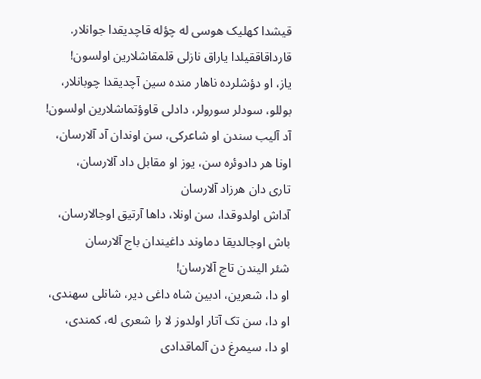قیشدا کهلیک هوسی له چؤله قاچدیقدا جوانلار.
قارداقاققیلدا یاراق نازلی قلمقاشلارین اولسون!
یاز، او دؤشلرده ناهار منده سین آچدیقدا چوبانلار،
بوللو، سودلر سورولر، دادلی قاوؤتماشلارین اولسون!
آد آلیب سندن او شاعرکی، سن اوندان آد آلارسان،
اونا هر دادوئره سن، یوز او مقابل داد آلارسان،
تاری دان هرزاد آلارسان
آداش اولدوقدا، سن اونلا، داها آرتیق اوجالارسان،
باش اوجالدیقا دماوند داغیندان باج آلارسان
شئر الیندن تاج آلارسان!
او دا، شعرین، ادبین شاه داغی دیر، شانلی سهندی،
او دا، سن تک آتار اولدوز لا را شعری له، کمندی،
او دا، سیمرغ دن آلماقدادی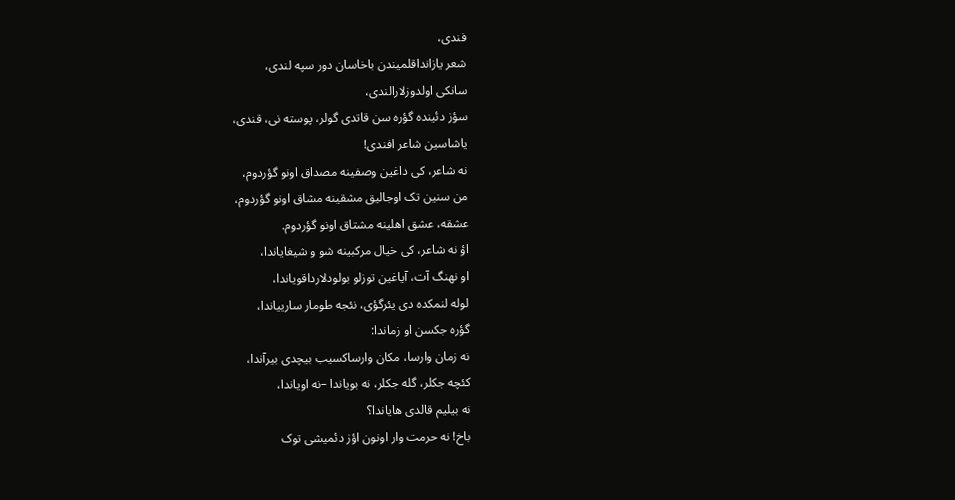فندی،
شعر یازانداقلمیندن باخاسان دور سپه لندی،
سانکی اولدوزلارالندی،
سؤز دئینده گؤره سن قاتدی گولر، پوسته نی، قندی،
یاشاسین شاعر افندی!
نه شاعر، کی داغین وصفینه مصداق اونو گؤردوم،
من سنین تک اوجالیق مشقینه مشاق اونو گؤردوم،
عشقه، عشق اهلینه مشتاق اونو گؤردوم.
اؤ نه شاعر، کی خیال مرکبینه شو و شیغایاندا،
او نهنگ آت، آیاغین توزلو بولودلارداقویاندا،
لوله لنمکده دی یئرگؤی، نئجه طومار سارییاندا،
گؤره جکسن او زماندا:
نه زمان وارسا، مکان وارساکسیب بیچدی بیرآندا،
کئچه جکلر، گله جکلر، نه بویاندا –نه اویاندا،
نه بیلیم قالدی هایاندا؟
باخ! نه حرمت وار اونون اؤز دئمیشی توک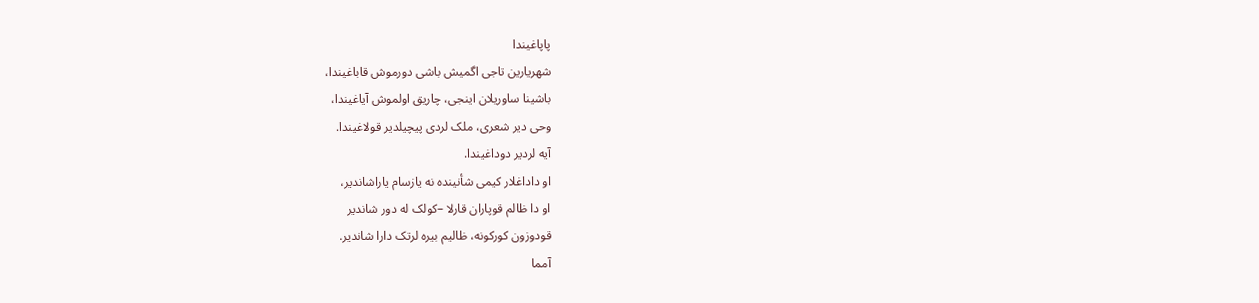پاپاغیندا
شهریارین تاجی اگمیش باشی دورموش قاباغیندا،
باشینا ساوریلان اینجی، چاریق اولموش آیاغیندا،
وحی دیر شعری، ملک لردی پیچیلدیر قولاغیندا.
آیه لردیر دوداغیندا.
او داداغلار کیمی شأنینده نه یازسام یاراشاندیر،
او دا ظالم قوپاران قارلا –کولک له دور شاندیر
قودوزون کورکونه، ظالیم بیره لرتک دارا شاندیر.
آمما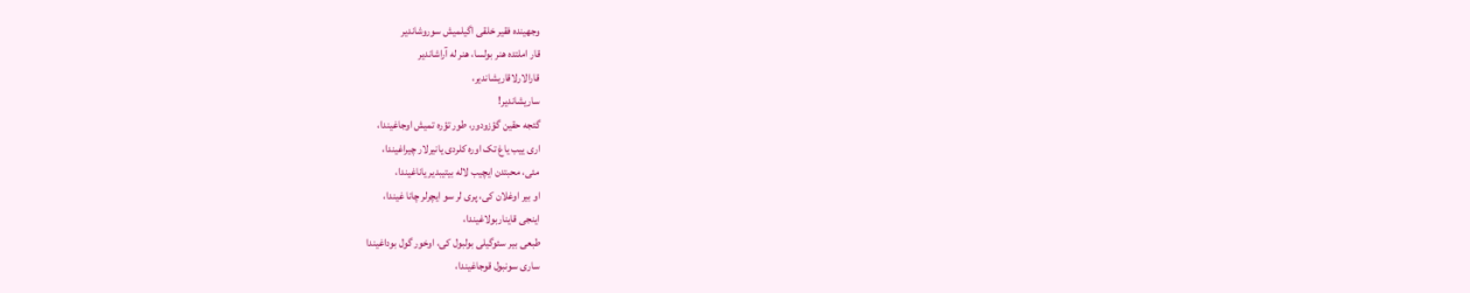وجهینده فقیر خلقی اگیلمیش سوروشاندیر
قار املتده هنر بولسا، هنر له آراشاندیر
قارالارلاقاریشاندیر،
ساریشاندیر!
گئجه حقین گؤزودور، طور تؤره تمیش اوجاغیندا،
اری ییب یاغ تک اوره کلردی یانیرلار چیراغیندا،
مئی، محبتدن ایچیب لاله بیتیبدیر یاناغیندا،
او بیر اوغلان کی، پری لر سو ایچرلر چانا غیندا،
اینجی قایناربولاغیندا،
طبعی بیر سئوگیلی بولبول کی، اوخور گول بوداغیندا
ساری سونبول قوجاغیندا،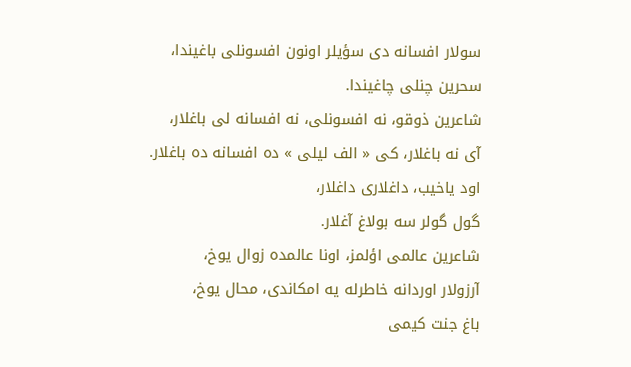سولار افسانه دی سؤیلر اونون افسونلی باغیندا،
سحرین چنلی چاغیندا.
شاعرین ذوقو، نه افسونلی، نه افسانه لی باغلار،
آی نه باغلار، کی « الف لیلی » ده افسانه ده باغلار.
اود یاخیب، داغلاری داغلار،
گول گولر سه بولاغ آغلار.
شاعرین عالمی اؤلمز، اونا عالمده زوال یوخ،
آرزولار اوردانه خاطرله یه امکاندی، محال یوخ،
باغ جنت کیمی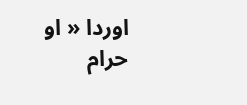اوردا « او حرام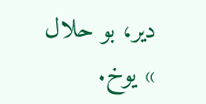دیر، بو حلال » یوخ.